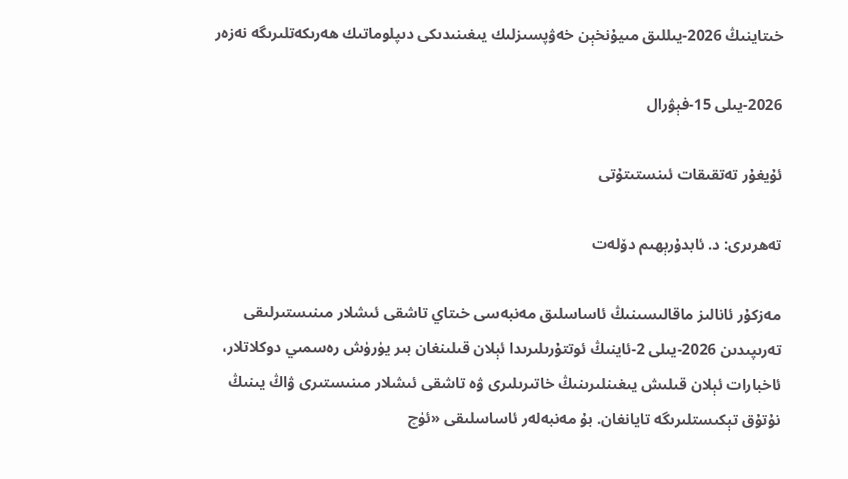خىتاينىڭ 2026-يىللىق مىيۇنخېن خەۋپسىزلىك يىغىنىدىكى دىپلوماتىك ھەرىكەتلىرىگە نەزەر

2026-يىلى 15-فېۋرال

ئۇيغۇر تەتقىقات ئىنستىتۇتى

تەھرىرى: د. ئابدۇرېھىم دۆلەت

مەزكۇر ئانالىز ماقالىسىنىڭ ئاساسلىق مەنبەسى خىتاي تاشقى ئىشلار مىنىستىرلىقى تەرىپىدىن 2026-يىلى 2-ئاينىڭ ئوتتۇرىلىرىدا ئېلان قىلىنغان بىر يۈرۈش رەسمىي دوكلاتلار، ئاخبارات ئېلان قىلىش يىغىنلىرىنىڭ خاتىرىلىرى ۋە تاشقى ئىشلار مىنىستىرى ۋاڭ يىنىڭ نۇتۇق تېكىستلىرىگە تايانغان. بۇ مەنبەلەر ئاساسلىقى «ئۈچ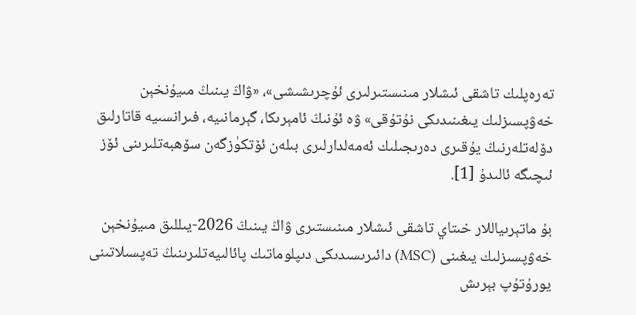تەرەپلىك تاشقى ئىشلار مىنىستىرلىرى ئۇچرىشىشى»، «ۋاڭ يىنىڭ مىيۇنخېن خەۋپسىزلىك يىغىنىدىكى نۇتۇقى» ۋە ئۇنىڭ ئامېرىكا، گېرمانىيە، فىرانسىيە قاتارلىق دۆلەتلەرنىڭ يۇقىرى دەرىجىلىك ئەمەلدارلىرى بىلەن ئۆتكۈزگەن سۆھبەتلىرىنى ئۆز ئىچىگە ئالىدۇ [1].

بۇ ماتېرىياللار خىتاي تاشقى ئىشلار مىنىستىرى ۋاڭ يىنىڭ 2026-يىللىق مىيۇنخېن خەۋپسىزلىك يىغىنى (MSC) دائىرىسىدىكى دىپلوماتىك پائالىيەتلىرىنىڭ تەپسىلاتىنى يورۇتۇپ بېرىش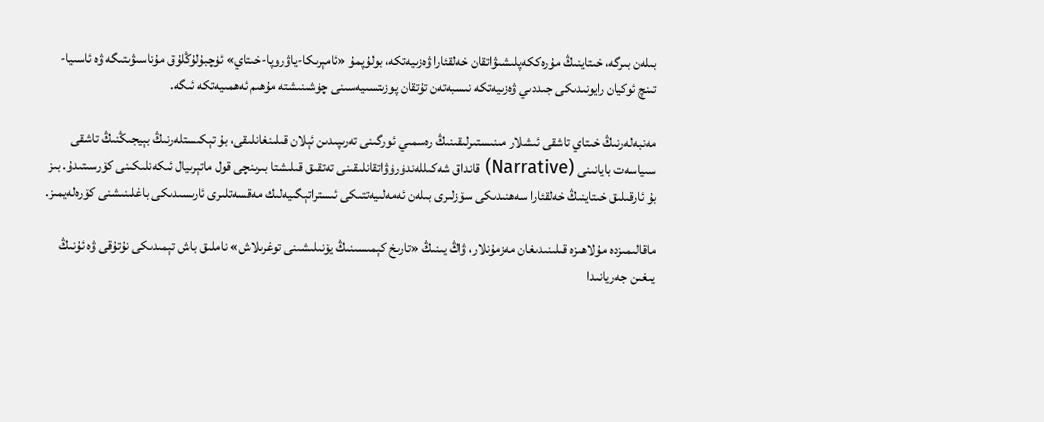بىلەن بىرگە، خىتاينىڭ مۇرەككەپلىشىۋاتقان خەلقئارا ۋەزىيەتكە، بولۇپمۇ «ئامېرىكا-ياۋروپا-خىتاي» ئۈچبۇلۇڭلۇق مۇناسىۋىتىگە ۋە ئاسىيا-تىنچ ئوكيان رايونىدىكى جىددىي ۋەزىيەتكە نىسبەتەن تۇتقان پوزىتسىيەسىنى چۈشىنىشتە مۇھىم ئەھمىيەتكە ئىگە.

مەنبەلەرنىڭ خىتاي تاشقى ئىشلار مىنىستىرلىقىنىڭ رەسمىي ئورگىنى تەرىپىدىن ئېلان قىلىنغانلىقى، بۇ تېكىستلەرنىڭ بېيجىڭنىڭ تاشقى سىياسەت بايانىنى (Narrative) قانداق شەكىللەندۈرۈۋاتقانلىقىنى تەتقىق قىلىشتا بىرىنچى قول ماتېرىيال ئىكەنلىكىنى كۆرسىتىدۇ. بىز بۇ ئارقىلىق خىتاينىڭ خەلقئارا سەھنىدىكى سۆزلىرى بىلەن ئەمەلىيەتتىكى ئىستراتېگىيەلىك مەقسەتلىرى ئارىسىدىكى باغلىنىشنى كۆرەلەيمىز.

ماقالىمىزدە مۇلاھىزە قىلىنىدىغان مەزمۇنلار، ۋاڭ يىنىڭ «تارىخ كېمىسىنىڭ يۆنىلىشىنى توغرىلاش» ناملىق باش تېمىدىكى نۇتۇقى ۋە ئۇنىڭ يىغىن جەريانىدا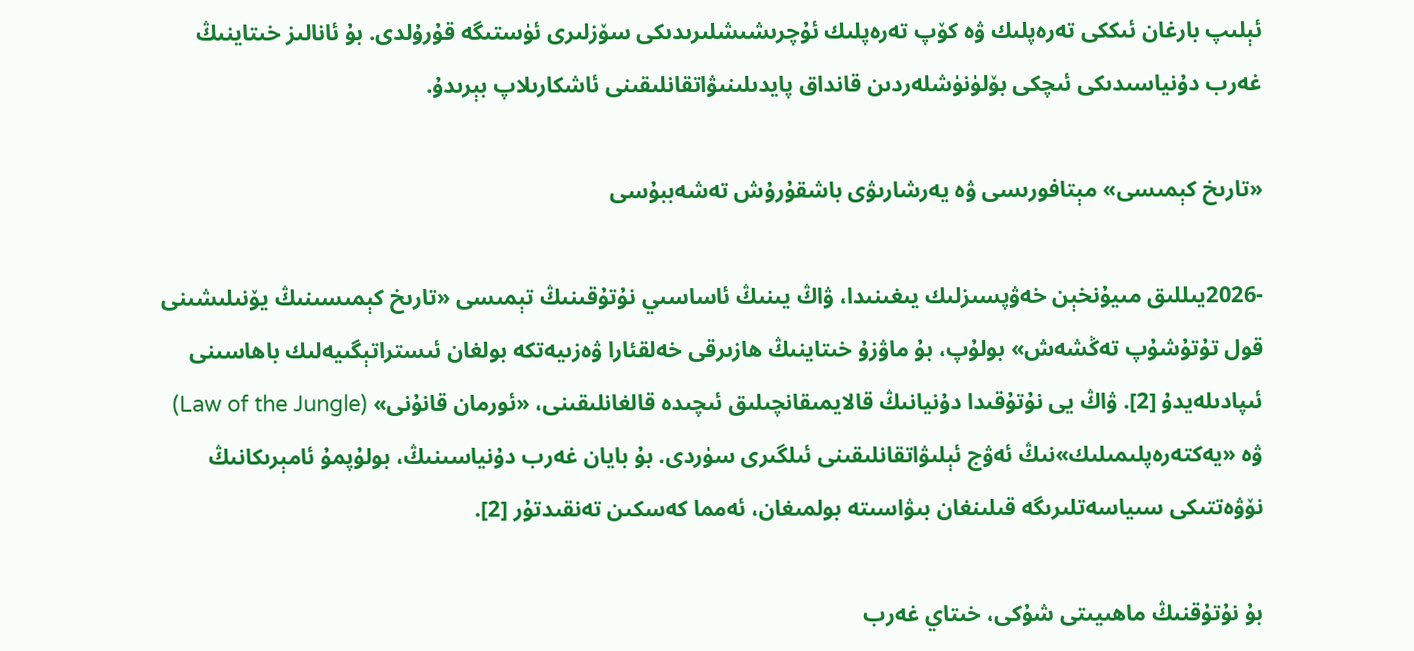ئېلىپ بارغان ئىككى تەرەپلىك ۋە كۆپ تەرەپلىك ئۇچرىشىشلىرىدىكى سۆزلىرى ئۈستىگە قۇرۇلدى. بۇ ئانالىز خىتاينىڭ غەرب دۇنياسىدىكى ئىچكى بۆلۈنۈشلەردىن قانداق پايدىلىنىۋاتقانلىقىنى ئاشكارىلاپ بېرىدۇ.

«تارىخ كېمىسى» مېتافورىسى ۋە يەرشارىۋى باشقۇرۇش تەشەببۇسى

-2026يىللىق مىيۇنخېن خەۋپسىزلىك يىغىنىدا، ۋاڭ يىنىڭ ئاساسىي نۇتۇقىنىڭ تېمىسى «تارىخ كېمىسىنىڭ يۆنىلىشىنى قول تۇتۇشۇپ تەڭشەش» بولۇپ، بۇ ماۋزۇ خىتاينىڭ ھازىرقى خەلقئارا ۋەزىيەتكە بولغان ئىستراتېگىيەلىك باھاسىنى ئىپادىلەيدۇ [2]. ۋاڭ يى نۇتۇقىدا دۇنيانىڭ قالايمىقانچىلىق ئىچىدە قالغانلىقىنى، «ئورمان قانۇنى» (Law of the Jungle) ۋە «يەكتەرەپلىمىلىك»نىڭ ئەۋج ئېلىۋاتقانلىقىنى ئىلگىرى سۈردى. بۇ بايان غەرب دۇنياسىنىڭ، بولۇپمۇ ئامېرىكانىڭ نۆۋەتتىكى سىياسەتلىرىگە قىلىنغان بىۋاسىتە بولمىغان، ئەمما كەسكىن تەنقىدتۇر [2].

بۇ نۇتۇقنىڭ ماھىيىتى شۇكى، خىتاي غەرب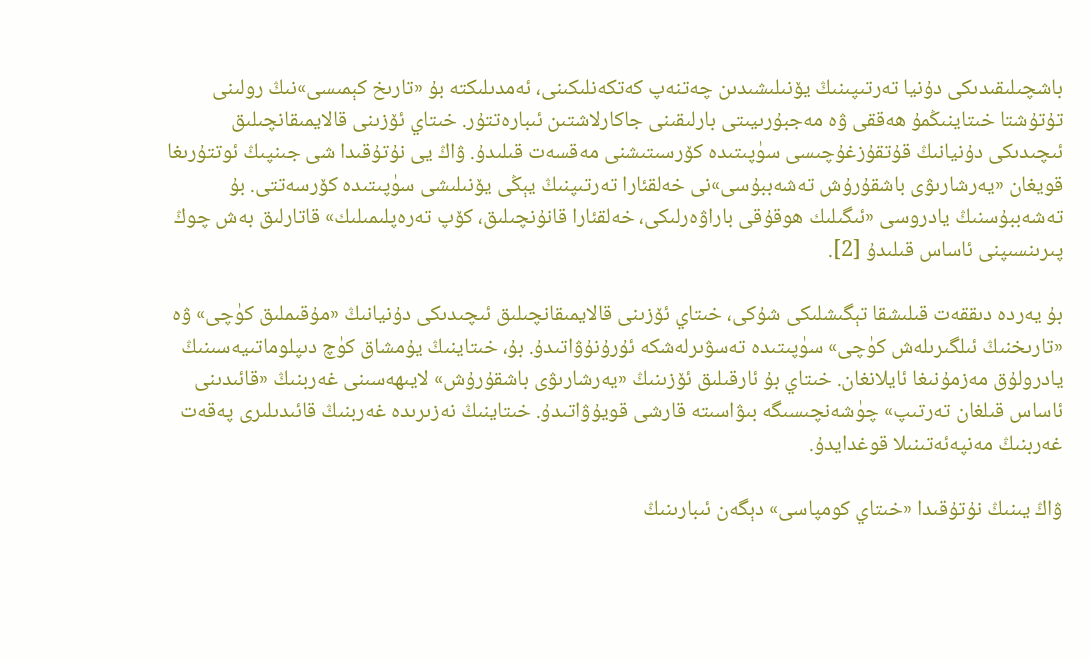باشچىلىقىدىكى دۇنيا تەرتىپىنىڭ يۆنىلىشىدىن چەتنەپ كەتكەنلىكىنى، ئەمدىلىكتە بۇ «تارىخ كېمىسى»نىڭ رولىنى تۇتۇشتا خىتاينىڭمۇ ھەققى ۋە مەجبۇرىيىتى بارلىقىنى جاكارلاشتىن ئىبارەتتۇر. خىتاي ئۆزىنى قالايمىقانچىلىق ئىچىدىكى دۇنيانىڭ قۇتقۇزغۇچىسى سۈپىتىدە كۆرسىتىشنى مەقسەت قىلىدۇ. ۋاڭ يى نۇتۇقىدا شى جىنپىڭ ئوتتۇرىغا قويغان «يەرشارىۋى باشقۇرۇش تەشەببۇسى»نى خەلقئارا تەرتىپنىڭ يېڭى يۆنىلىشى سۈپىتىدە كۆرسەتتى. بۇ تەشەببۇسنىڭ يادروسى «ئىگىلىك ھوقۇقى باراۋەرلىكى، خەلقئارا قانۇنچىلىق، كۆپ تەرەپلىمىلىك» قاتارلىق بەش چوڭ پىرىنسىپنى ئاساس قىلىدۇ [2].

بۇ يەردە دىققەت قىلىشقا تېگىشلىكى شۇكى، خىتاي ئۆزىنى قالايمىقانچىلىق ئىچىدىكى دۇنيانىڭ «مۇقىملىق كۈچى» ۋە «تارىخنىڭ ئىلگىرىلەش كۈچى» سۈپىتىدە تەسۋىرلەشكە ئۇرۇنۇۋاتىدۇ. بۇ، خىتاينىڭ يۇمشاق كۈچ دىپلوماتىيەسىنىڭ يادرولۇق مەزمۇنىغا ئايلانغان. خىتاي بۇ ئارقىلىق ئۆزىنىڭ «يەرشارىۋى باشقۇرۇش» لايىھەسىنى غەربنىڭ «قائىدىنى ئاساس قىلغان تەرتىپ» چۈشەنچىسىگە بىۋاسىتە قارشى قويۇۋاتىدۇ. خىتاينىڭ نەزىرىدە غەربنىڭ قائىدىلىرى پەقەت غەربنىڭ مەنپەئەتىنىلا قوغدايدۇ.

ۋاڭ يىنىڭ نۇتۇقىدا «خىتاي كومپاسى» دېگەن ئىبارىنىڭ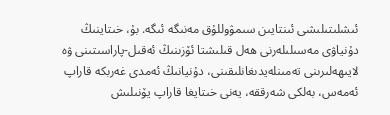ئىشلىتىلىشى ئىنتايىن سىمۋوللۇق مەنىگە ئىگە. بۇ، خىتاينىڭ دۇنياۋى مەسىلىلەرنى ھەل قىلىشتا ئۆزىنىڭ ئەقىل-پاراسىتىنى ۋە لايىھەلىرىنى تەمىنلەيدىغانلىقىنى، دۇنيانىڭ ئەمدى غەربكە قاراپ ئەمەس، بەلكى شەرققە، يەنى خىتايغا قاراپ يۆنىلىش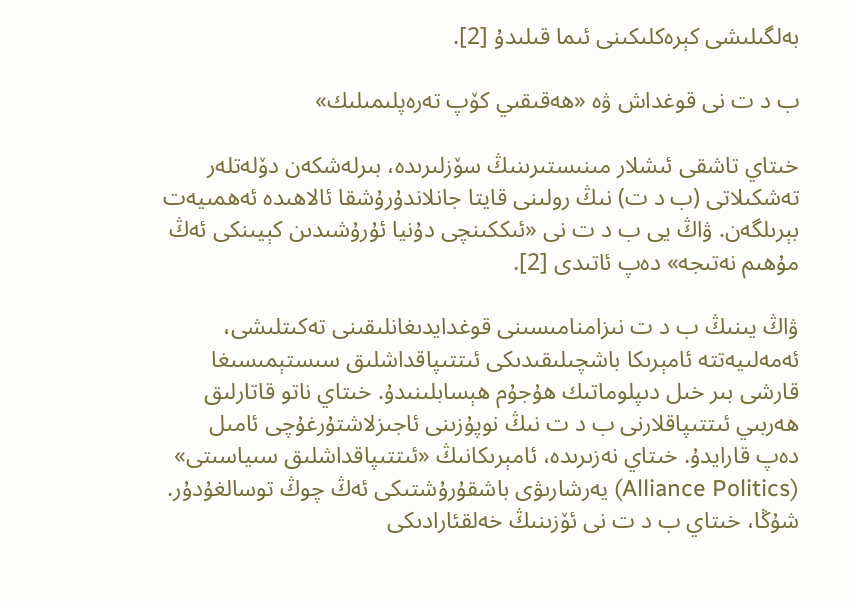بەلگىلىشى كېرەكلىكىنى ئىما قىلىدۇ [2].

ب د ت نى قوغداش ۋە «ھەقىقىي كۆپ تەرەپلىمىلىك»

خىتاي تاشقى ئىشلار مىنىستىرىنىڭ سۆزلىرىدە، بىرلەشكەن دۆلەتلەر تەشكىلاتى (ب د ت) نىڭ رولىنى قايتا جانلاندۇرۇشقا ئالاھىدە ئەھمىيەت بېرىلگەن. ۋاڭ يى ب د ت نى «ئىككىنچى دۇنيا ئۇرۇشىدىن كېيىنكى ئەڭ مۇھىم نەتىجە» دەپ ئاتىدى [2].

ۋاڭ يىنىڭ ب د ت نىزامنامىسىنى قوغدايدىغانلىقىنى تەكىتلىشى، ئەمەلىيەتتە ئامېرىكا باشچىلىقىدىكى ئىتتىپاقداشلىق سىستېمىسىغا قارشى بىر خىل دىپلوماتىك ھۇجۇم ھېسابلىنىدۇ. خىتاي ناتو قاتارلىق ھەربىي ئىتتىپاقلارنى ب د ت نىڭ نوپۇزىنى ئاجىزلاشتۇرغۇچى ئامىل دەپ قارايدۇ. خىتاي نەزىرىدە، ئامېرىكانىڭ «ئىتتىپاقداشلىق سىياسىتى» (Alliance Politics) يەرشارىۋى باشقۇرۇشتىكى ئەڭ چوڭ توسالغۇدۇر. شۇڭا، خىتاي ب د ت نى ئۆزىنىڭ خەلقئارادىكى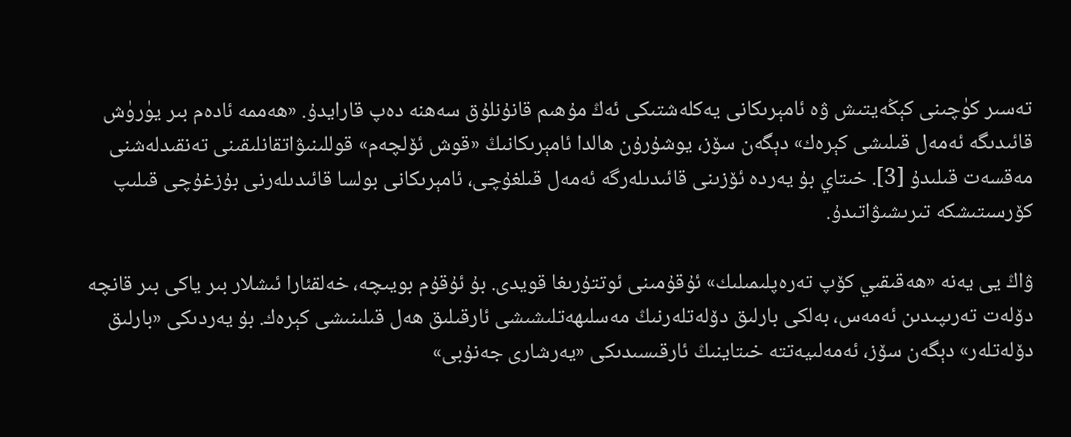تەسىر كۈچىنى كېڭەيتىش ۋە ئامېرىكانى يەكلەشتىكى ئەڭ مۇھىم قانۇنلۇق سەھنە دەپ قارايدۇ. «ھەممە ئادەم بىر يۈرۈش قائىدىگە ئەمەل قىلىشى كېرەك» دېگەن سۆز، يوشۇرۇن ھالدا ئامېرىكانىڭ «قوش ئۆلچەم» قوللىنىۋاتقانلىقىنى تەنقىدلەشنى مەقسەت قىلىدۇ [3]. خىتاي بۇ يەردە ئۆزىنى قائىدىلەرگە ئەمەل قىلغۇچى، ئامېرىكانى بولسا قائىدىلەرنى بۇزغۇچى قىلىپ كۆرسىتىشكە تىرىشىۋاتىدۇ.

ۋاڭ يى يەنە «ھەقىقىي كۆپ تەرەپلىمىلىك» ئۇقۇمىنى ئوتتۇرىغا قويدى. بۇ ئۇقۇم بويىچە، خەلقئارا ئىشلار بىر ياكى بىر قانچە دۆلەت تەرىپىدىن ئەمەس، بەلكى بارلىق دۆلەتلەرنىڭ مەسلىھەتلىشىشى ئارقىلىق ھەل قىلىنىشى كېرەك. بۇ يەردىكى «بارلىق دۆلەتلەر» دېگەن سۆز، ئەمەلىيەتتە خىتاينىڭ ئارقىسىدىكى «يەرشارى جەنۇبى»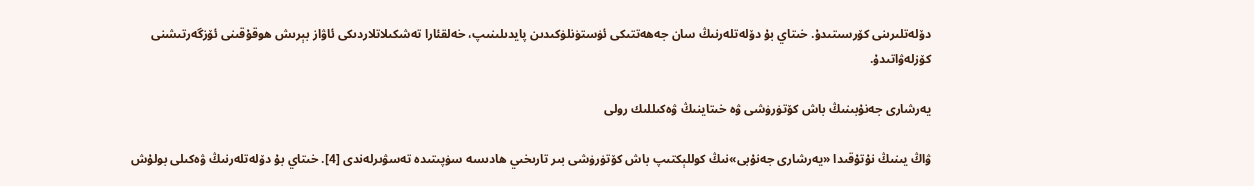دۆلەتلىرىنى كۆرسىتىدۇ. خىتاي بۇ دۆلەتلەرنىڭ سان جەھەتتىكى ئۈستۈنلۈكىدىن پايدىلىنىپ، خەلقئارا تەشكىلاتلاردىكى ئاۋاز بېرىش ھوقۇقىنى ئۆزگەرتىشنى كۆزلەۋاتىدۇ.

يەرشارى جەنۇبىنىڭ باش كۆتۈرۈشى ۋە خىتاينىڭ ۋەكىللىك رولى

ۋاڭ يىنىڭ نۇتۇقىدا «يەرشارى جەنۇبى»نىڭ كوللېكتىپ باش كۆتۈرۈشى بىر تارىخىي ھادىسە سۈپىتىدە تەسۋىرلەندى [4]. خىتاي بۇ دۆلەتلەرنىڭ ۋەكىلى بولۇش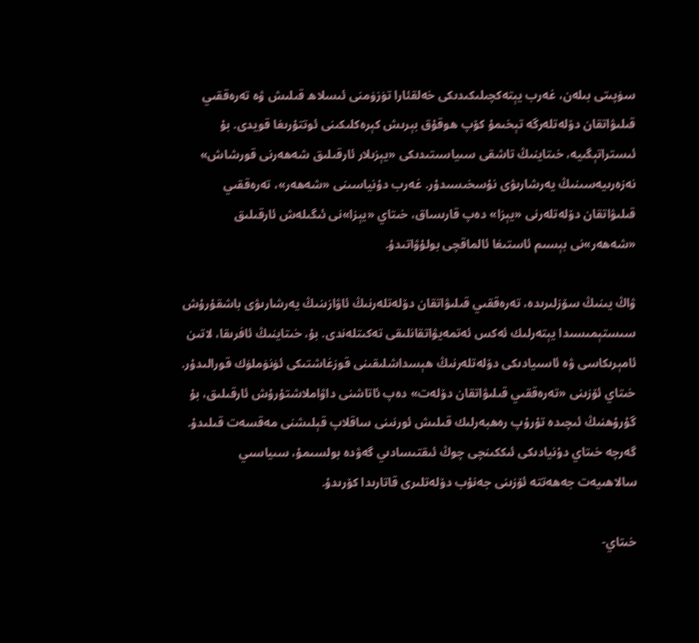سۈپىتى بىلەن، غەرب يېتەكچىلىكىدىكى خەلقئارا تۈزۈمنى ئىسلاھ قىلىش ۋە تەرەققىي قىلىۋاتقان دۆلەتلەرگە تېخىمۇ كۆپ ھوقۇق بېرىش كېرەكلىكىنى ئوتتۇرىغا قويدى. بۇ ئىستراتېگىيە، خىتاينىڭ تاشقى سىياسىتىدىكى «يېزىلار ئارقىلىق شەھەرنى قورشاش» نەزەرىيەسىنىڭ يەرشارىۋى نۇسخىسىدۇر. غەرب دۇنياسىنى «شەھەر»، تەرەققىي قىلىۋاتقان دۆلەتلەرنى «يېزا» دەپ قارىساق، خىتاي «يېزا»نى ئىگىلەش ئارقىلىق «شەھەر»نى بېسىم ئاستىغا ئالماقچى بولۇۋاتىدۇ.

ۋاڭ يىنىڭ سۆزلىرىدە، تەرەققىي قىلىۋاتقان دۆلەتلەرنىڭ ئاۋازىنىڭ يەرشارىۋى باشقۇرۇش سىستېمىسىدا يېتەرلىك ئەكس ئەتمەيۋاتقانلىقى تەكىتلەندى. بۇ، خىتاينىڭ ئافرىقا، لاتىن ئامېرىكاسى ۋە ئاسىيادىكى دۆلەتلەرنىڭ ھېسداشلىقىنى قوزغاشتىكى ئۈنۈملۈك قورالىدۇر. خىتاي ئۆزىنى «تەرەققىي قىلىۋاتقان دۆلەت» دەپ ئاتاشنى داۋاملاشتۇرۇش ئارقىلىق، بۇ گۇرۇھنىڭ ئىچىدە تۇرۇپ رەھبەرلىك قىلىش ئورنىنى ساقلاپ قېلىشنى مەقسەت قىلىدۇ. گەرچە خىتاي دۇنيادىكى ئىككىنچى چوڭ ئىقتىسادىي گەۋدە بولسىمۇ، سىياسىي سالاھىيەت جەھەتتە ئۆزىنى جەنۇب دۆلەتلىرى قاتارىدا كۆرىدۇ.

خىتاي-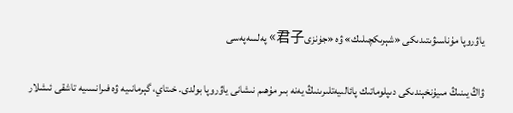ياۋروپا مۇناسىۋىتىدىكى «شېرىكچىلىك» ۋە «جۈنزى君子» پەلسەپەسى

ۋاڭ يىنىڭ مىيۇنخېندىكى دىپلوماتىك پائالىيەتلىرىنىڭ يەنە بىر مۇھىم نىشانى ياۋروپا بولدى. خىتاي، گېرمانىيە ۋە فىرانسىيە تاشقى ئىشلار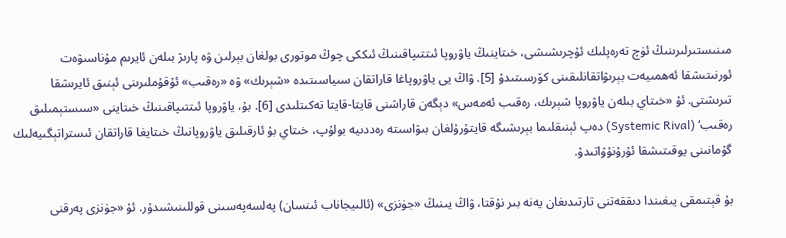مىنىستىرلىرىنىڭ ئۈچ تەرەپلىك ئۇچرىشىشى، خىتاينىڭ ياۋروپا ئىتتىپاقىنىڭ ئىككى چوڭ موتورى بولغان بېرلىن ۋە پارىژ بىلەن ئايرىم مۇناسىۋەت ئورنىتىشقا ئەھمىيەت بېرىۋاتقانلىقىنى كۆرسىتىدۇ [5]. ۋاڭ يى ياۋروپاغا قاراتقان سىياسىتىدە «شېرىك» ۋە «رەقىب» ئۇقۇملىرىنى ئېنىق ئايرىشقا تىرىشتى. ئۇ «خىتاي بىلەن ياۋروپا شېرىك، رەقىب ئەمەس» دېگەن قاراشنى قايتا-قايتا تەكىتلىدى [6]. بۇ، ياۋروپا ئىتتىپاقىنىڭ خىتاينى «سىستېمىلىق رەقىب‘ (Systemic Rival) دەپ ئېنىقلىما بېرىشىگە قايتۇرۇلغان بىۋاسىتە رەددىيە بولۇپ، خىتاي بۇ ئارقىلىق ياۋروپانىڭ خىتايغا قاراتقان ئىستراتېگىيەلىك گۇمانىنى يوقىتىشقا ئۇرۇنۇۋاتىدۇ.

بۇ قېتىمقى يىغىندا دىققەتنى تارتىدىغان يەنە بىر نۇقتا، ۋاڭ يىنىڭ «جۈنزى» (ئالىيجاناب ئىنسان) پەلسەپەسىنى قوللىنىشىدۇر. ئۇ «جۈنزى پەرقنى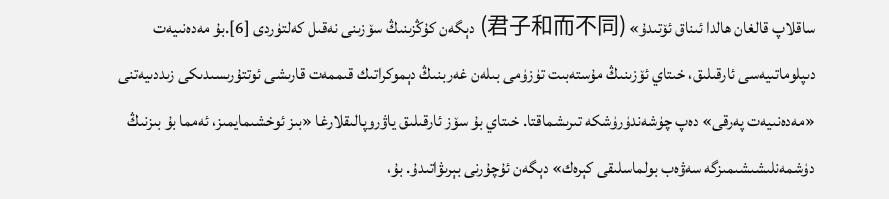ساقلاپ قالغان ھالدا ئىناق ئۆتىدۇ» (君子和而不同) دېگەن كۇڭزىنىڭ سۆزىنى نەقىل كەلتۈردى [6].بۇ مەدەنىيەت دىپلوماتىيەسى ئارقىلىق، خىتاي ئۆزىنىڭ مۇستەبىت تۈزۈمى بىلەن غەربنىڭ دېموكراتىك قىممەت قارىشى ئوتتۇرىسىدىكى زىددىيەتنى «مەدەنىيەت پەرقى» دەپ چۈشەندۈرۈشكە تىرىشماقتا. خىتاي بۇ سۆز ئارقىلىق ياۋروپالىقلارغا «بىز ئوخشىمايمىز، ئەمما بۇ بىزنىڭ دۈشمەنلىشىشىمىزگە سەۋەب بولماسلىقى كېرەك» دېگەن ئۇچۇرنى بېرىۋاتىدۇ. بۇ،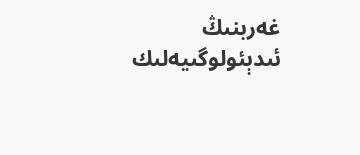غەربنىڭ ئىدېئولوگىيەلىك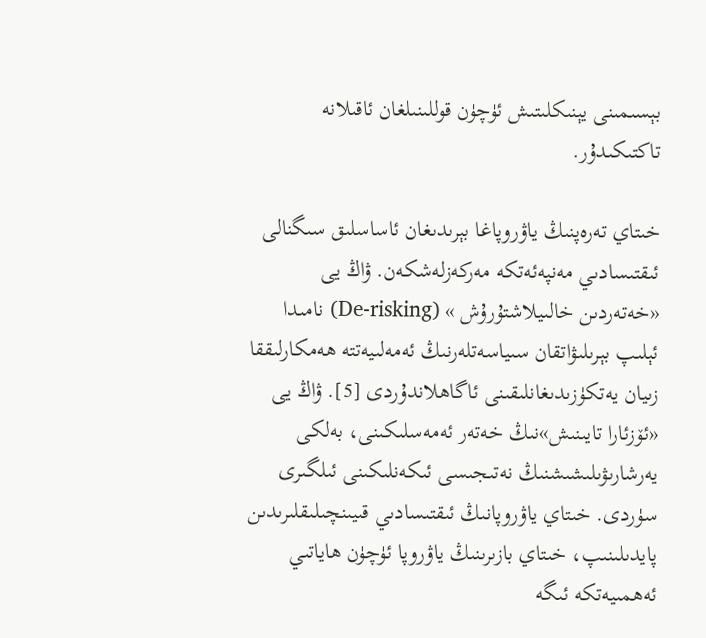بېسىمىنى يېنىكلىتىش ئۈچۈن قوللىنىلغان ئاقىلانە تاكتىكىدۇر.

خىتاي تەرەپنىڭ ياۋروپاغا بېرىدىغان ئاساسلىق سىگنالى ئىقتىسادىي مەنپەئەتكە مەركەزلەشكەن. ۋاڭ يى «خەتەردىن خالىيلاشتۇرۇش » (De-risking) نامىدا ئېلىپ بېرىلىۋاتقان سىياسەتلەرنىڭ ئەمەلىيەتتە ھەمكارلىققا زىيان يەتكۈزىدىغانلىقىنى ئاگاھلاندۇردى [5]. ۋاڭ يى «ئۆزئارا تايىنىش»نىڭ خەتەر ئەمەسلىكىنى، بەلكى يەرشارىۋىلىشىشنىڭ نەتىجىسى ئىكەنلىكىنى ئىلگىرى سۈردى. خىتاي ياۋروپانىڭ ئىقتىسادىي قىيىنچىلىقلىرىدىن پايدىلىنىپ، خىتاي بازىرىنىڭ ياۋروپا ئۈچۈن ھاياتىي ئەھمىيەتكە ئىگە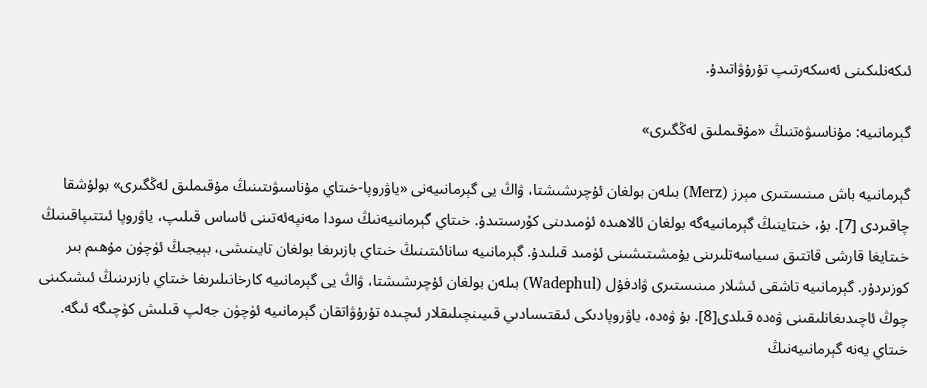ئىكەنلىكىنى ئەسكەرتىپ تۇرۇۋاتىدۇ.

گېرمانىيە: مۇناسىۋەتنىڭ «مۇقىملىق لەڭگىرى»

گېرمانىيە باش مىنىستىرى مېرز (Merz) بىلەن بولغان ئۇچرىشىشتا، ۋاڭ يى گېرمانىيەنى «ياۋروپا-خىتاي مۇناسىۋىتىنىڭ مۇقىملىق لەڭگىرى» بولۇشقا چاقىردى [7]. بۇ، خىتاينىڭ گېرمانىيەگە بولغان ئالاھىدە ئۈمىدىنى كۆرسىتىدۇ. خىتاي گېرمانىيەنىڭ سودا مەنپەئەتىنى ئاساس قىلىپ، ياۋروپا ئىتتىپاقىنىڭ خىتايغا قارشى قاتتىق سىياسەتلىرىنى يۇمشىتىشىنى ئۈمىد قىلىدۇ. گېرمانىيە سانائىتىنىڭ خىتاي بازىرىغا بولغان تايىنىشى، بېيجىڭ ئۈچۈن مۇھىم بىر كوزىردۇر. گېرمانىيە تاشقى ئىشلار مىنىستىرى ۋادفۇل (Wadephul) بىلەن بولغان ئۇچرىشىشتا، ۋاڭ يى گېرمانىيە كارخانىلىرىغا خىتاي بازىرىنىڭ ئىشىكىنى چوڭ ئاچىدىغانلىقىنى ۋەدە قىلدى[8]. بۇ ۋەدە، ياۋروپادىكى ئىقتىسادىي قىيىنچىلىقلار ئىچىدە تۇرۇۋاتقان گېرمانىيە ئۈچۈن جەلپ قىلىش كۈچىگە ئىگە. خىتاي يەنە گېرمانىيەنىڭ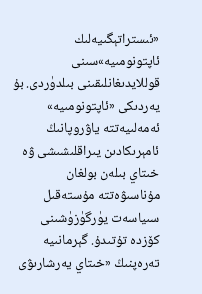«ئىستراتېگىيەلىك ئاپتونومىيە»سىنى قوللايدىغانلىقىنى بىلدۈردى. بۇ يەردىكى «ئاپتونومىيە» ئەمەلىيەتتە ياۋروپانىڭ ئامېرىكادىن يىراقلىشىشى ۋە خىتاي بىلەن بولغان مۇناسىۋەتتە مۇستەقىل سىياسەت يۈرگۈزۈشىنى كۆزدە تۇتىدۇ. گېرمانىيە تەرەپنىڭ «خىتاي يەرشارىۋى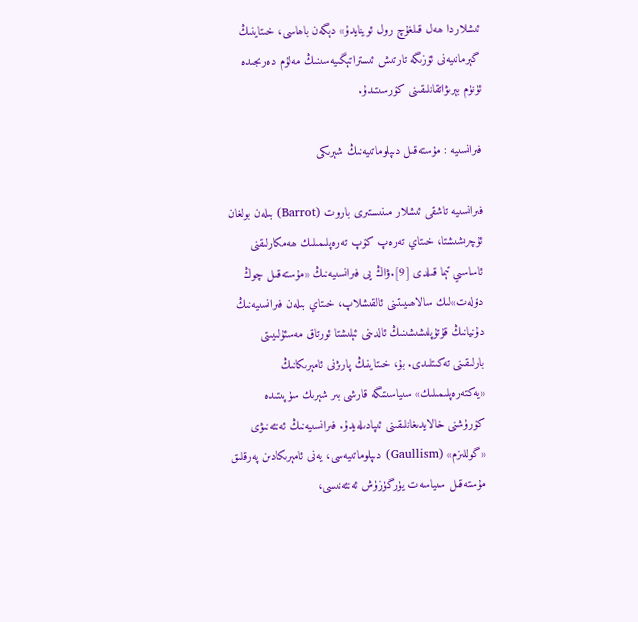ئىشلاردا ھەل قىلغۇچ رول ئوينايدۇ» دېگەن باھاسى، خىتاينىڭ گېرمانىيەنى ئۆزىگە تارتىش ئىستراتېگىيەسىنىڭ مەلۇم دەرىجىدە ئۈنۈم بېرىۋاتقانلىقىنى كۆرسىتىدۇ.

فىرانسىيە : مۇستەقىل دىپلوماتىيەنىڭ شېرىكى

فىرانسىيە تاشقى ئىشلار مىنىستىرى باروت (Barrot) بىلەن بولغان ئۇچرىشىشتا، خىتاي تەرەپ كۆپ تەرەپلىمىلىك ھەمكارلىقنى ئاساسىي تېما قىلدى [9].ۋاڭ يى فىرانسىيەنىڭ «مۇستەقىل چوڭ دۆلەت»لىك سالاھىيىتىنى ئالقىشلاپ، خىتاي بىلەن فىرانسىيەنىڭ دۇنيانىڭ قۇتۇپلىشىشىنىڭ ئالدىنى ئېلىشتا ئورتاق مەسئۇلىيىتى بارلىقىنى تەكىتلىدى. بۇ، خىتاينىڭ پارىژنى ئامېرىكانىڭ «يەكتەرەپلىمىلىك» سىياسىتىگە قارشى بىر شېرىك سۈپىتىدە كۆرۈشنى خالايدىغانلىقىنى ئىپادىلەيدۇ. فىرانسىيەنىڭ ئەنئەنىۋى «گوللىزم» (Gaullism) دىپلوماتىيەسى، يەنى ئامېرىكادىن پەرقلىق مۇستەقىل سىياسەت يۈرگۈزۈش ئەنئەنىسى،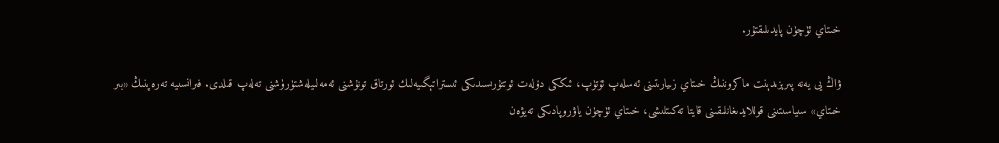خىتاي ئۈچۈن پايدىلىقتۇر.

ۋاڭ يى يەنە پىرېزىدېنت ماكروننىڭ خىتاي زىيارىتىنى ئەسلەپ ئۆتۈپ، ئىككى دۆلەت ئوتتۇرىسىدىكى ئىستراتېگىيەلىك ئورتاق تونۇشنى ئەمەلىيلەشتۈرۈشنى تەلەپ قىلدى. فىرانسىيە تەرەپنىڭ «بىر خىتاي» سىياسىتىنى قوللايدىغانلىقىنى قايتا تەكىتلىشى، خىتاي ئۈچۈن ياۋروپادىكى تەيۋەن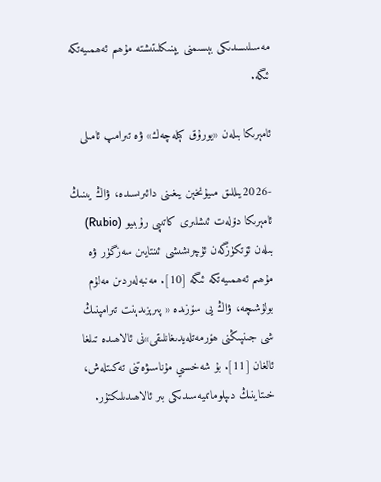مەسىلىسىدىكى بېسىمنى يېنىكلىتىشتە مۇھىم ئەھمىيەتكە ئىگە.

ئامېرىكا بىلەن «يورۇق كېلەچەك» ۋە تىرامپ ئامىلى

-2026يىللىق مىيۇنخېن يىغىنى دائىرىسىدە، ۋاڭ يىنىڭ ئامېرىكا دۆلەت ئىشلىرى كاتىپى رۇبىيو (Rubio) بىلەن ئۆتكۈزگەن ئۇچرىشىشى ئىنتايىن سەزگۈر ۋە مۇھىم ئەھمىيەتكە ئىگە [10]. مەنبەلەردىن مەلۇم بولۇشىچە، ۋاڭ يى سۆزىدە « پىرېزىدېنت تىرامپنىڭ شى جىنپىڭنى ھۆرمەتلەيدىغانلىقى»نى ئالاھىدە تىلغا ئالغان [11]. بۇ شەخسىي مۇناسىۋەتنى تەكىتلەش، خىتاينىڭ دىپلوماتىيەسىدىكى بىر ئالاھىدىلىكتۇر.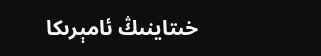خىتاينىڭ ئامېرىكا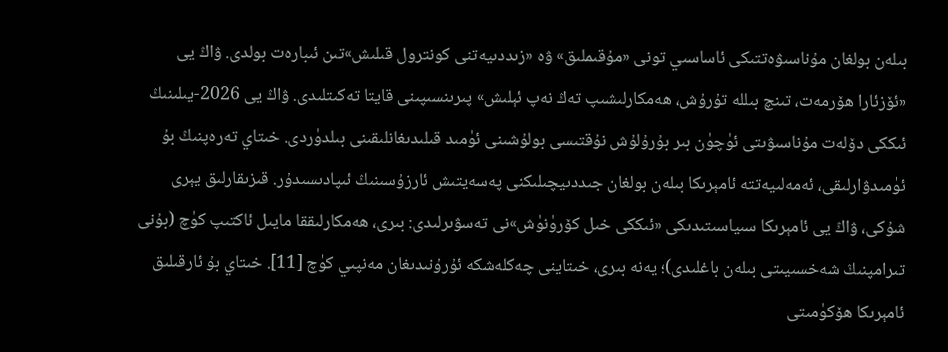بىلەن بولغان مۇناسىۋەتتىكى ئاساسىي تونى «مۇقىملىق» ۋە «زىددىيەتنى كونترول قىلىش»تىن ئىبارەت بولدى. ۋاڭ يى «ئۆزئارا ھۆرمەت، تىنچ بىللە تۇرۇش، ھەمكارلىشىپ تەڭ نەپ ئېلىش» پىرىنسىپىنى قايتا تەكىتلىدى. ۋاڭ يى 2026-يىلىنىڭ ئىككى دۆلەت مۇناسىۋىتى ئۈچۈن بىر بۇرۇلۇش نۇقتىسى بولۇشىنى ئۈمىد قىلىدىغانلىقىنى بىلدۈردى. خىتاي تەرەپنىڭ بۇ ئۈمىدۋارلىقى، ئەمەلىيەتتە ئامېرىكا بىلەن بولغان جىددىيچىلىكنى پەسەيتىش ئارزۇسىنىڭ ئىپادىسىدۇر. قىزىقارلىق يېرى شۇكى، ۋاڭ يى ئامېرىكا سىياسىتىدىكى «ئىككى خىل كۆرۈنۈش»نى تەسۋىرلىدى: بىرى، ھەمكارلىققا مايىل ئاكتىپ كۈچ (بۇنى تىرامپنىڭ شەخسىيىتى بىلەن باغلىدى)؛ يەنە بىرى، خىتاينى چەكلەشكە ئۇرۇنىدىغان مەنپىي كۈچ [11]. خىتاي بۇ ئارقىلىق ئامېرىكا ھۆكۈمىتى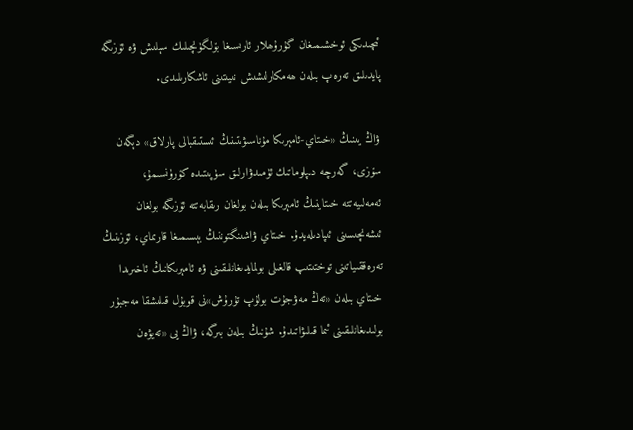ئىچىدىكى ئوخشىمىغان گۇرۇھلار ئارىسىغا بۆلگۈنچىلىك سېلىش ۋە ئۆزىگە پايدىلىق تەرەپ بىلەن ھەمكارلىشىش نىيىتىنى ئاشكارىلىدى.

ۋاڭ يىنىڭ «خىتاي-ئامېرىكا مۇناسىۋىتىنىڭ ئىستىقبالى پارلاق» دېگەن سۆزى، گەرچە دىپلوماتىك ئۈمىدۋارلىق سۈپىتىدە كۆرۈنسىمۇ، ئەمەلىيەتتە خىتاينىڭ ئامېرىكا بىلەن بولغان رىقابەتتە ئۆزىگە بولغان ئىشەنچىسىنى ئىپادىلەيدۇ. خىتاي ۋاشىنگتوننىڭ بېسىمىغا قارىماي، ئۆزىنىڭ تەرەققىياتىنى توختىتىپ قالغىلى بولمايدىغانلىقىنى ۋە ئامېرىكانىڭ ئاخىرىدا خىتاي بىلەن «تەڭ مەۋجۇت بولۇپ تۇرۇش»نى قوبۇل قىلىشقا مەجبۇر بولىدىغانلىقىنى ئىما قىلىۋاتىدۇ. شۇنىڭ بىلەن بىرگە، ۋاڭ يى «تەيۋەن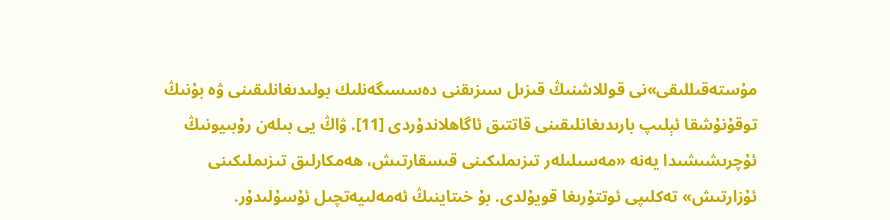مۇستەقىللىقى»نى قوللاشنىڭ قىزىل سىزىقنى دەسسىگەنلىك بولىدىغانلىقىنى ۋە بۇنىڭ توقۇنۇشقا ئېلىپ بارىدىغانلىقىنى قاتتىق ئاگاھلاندۇردى [11]. ۋاڭ يى بىلەن رۇبىيونىڭ ئۇچرىشىشىدا يەنە «مەسىلىلەر تىزىملىكىنى قىسقارتىش، ھەمكارلىق تىزىملىكىنى ئۇزارتىش» تەكلىپى ئوتتۇرىغا قويۇلدى. بۇ خىتاينىڭ ئەمەلىيەتچىل ئۇسۇلىدۇر.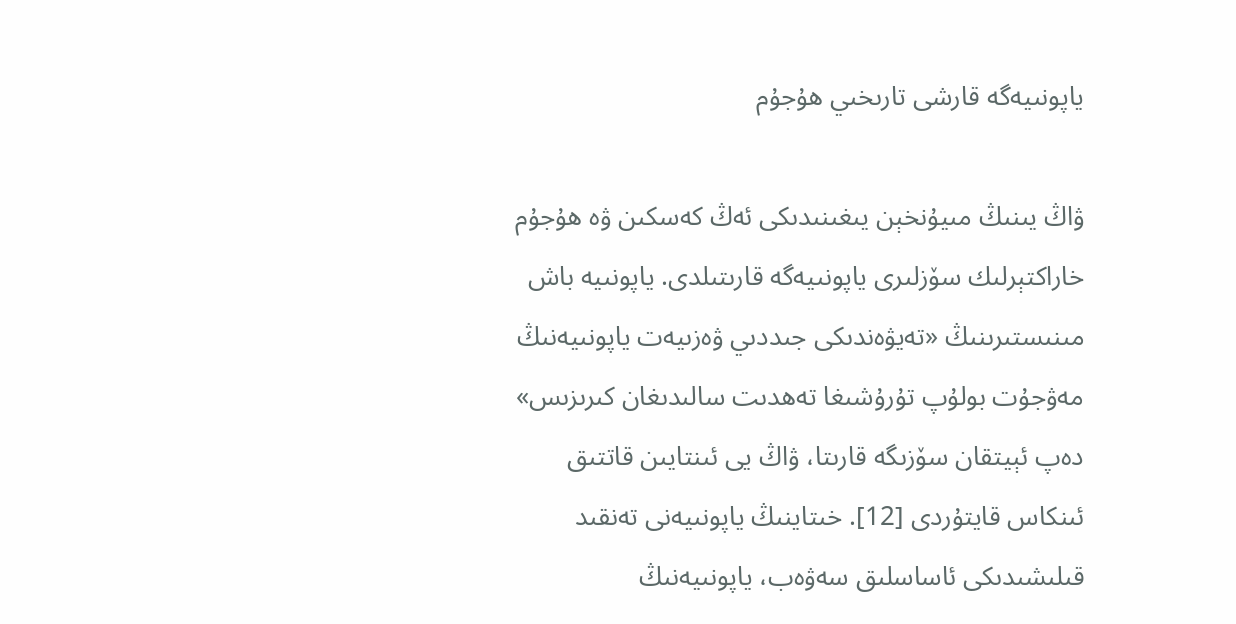ياپونىيەگە قارشى تارىخىي ھۇجۇم

ۋاڭ يىنىڭ مىيۇنخېن يىغىنىدىكى ئەڭ كەسكىن ۋە ھۇجۇم خاراكتېرلىك سۆزلىرى ياپونىيەگە قارىتىلدى. ياپونىيە باش مىنىستىرىنىڭ «تەيۋەندىكى جىددىي ۋەزىيەت ياپونىيەنىڭ مەۋجۇت بولۇپ تۇرۇشىغا تەھدىت سالىدىغان كىرىزىس» دەپ ئېيتقان سۆزىگە قارىتا، ۋاڭ يى ئىنتايىن قاتتىق ئىنكاس قايتۇردى [12]. خىتاينىڭ ياپونىيەنى تەنقىد قىلىشىدىكى ئاساسلىق سەۋەب، ياپونىيەنىڭ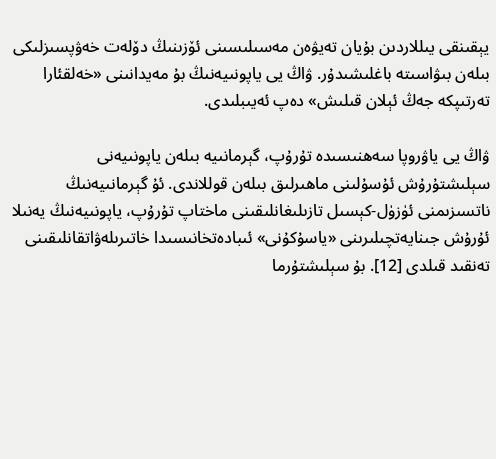يېقىنقى يىللاردىن بۇيان تەيۋەن مەسىلىسىنى ئۆزىنىڭ دۆلەت خەۋپسىزلىكى بىلەن بىۋاسىتە باغلىشىدۇر. ۋاڭ يى ياپونىيەنىڭ بۇ مەيدانىنى «خەلقئارا تەرتىپكە جەڭ ئېلان قىلىش» دەپ ئەيىبلىدى.

ۋاڭ يى ياۋروپا سەھنىسىدە تۇرۇپ، گېرمانىيە بىلەن ياپونىيەنى سېلىشتۇرۇش ئۇسۇلىنى ماھىرلىق بىلەن قوللاندى. ئۇ گېرمانىيەنىڭ ناتسىزىمنى ئۈزۈل-كېسىل تازىلىغانلىقىنى ماختاپ تۇرۇپ، ياپونىيەنىڭ يەنىلا ئۇرۇش جىنايەتچىلىرىنى «ياسۇكۇنى» ئىبادەتخانىسىدا خاتىرىلەۋاتقانلىقىنى تەنقىد قىلدى [12]. بۇ سېلىشتۇرما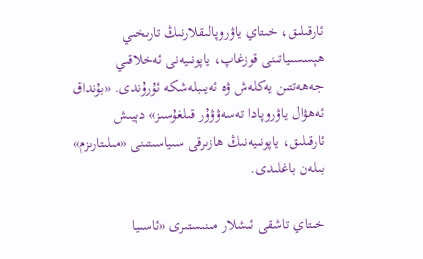ئارقىلىق، خىتاي ياۋروپالىقلارنىڭ تارىخىي ھېسسىياتىنى قوزغاپ، ياپونىيەنى ئەخلاقىي جەھەتتىن يەكلەش ۋە ئەيىبلەشكە ئۇرۇندى. «بۇنداق ئەھۋال ياۋروپادا تەسەۋۋۇر قىلغۇسىز» دېيىش ئارقىلىق، ياپونىيەنىڭ ھازىرقى سىياسىتىنى «مىلىتارىزم» بىلەن باغلىدى.

خىتاي تاشقى ئىشلار مىنىستىرى «ئاسىيا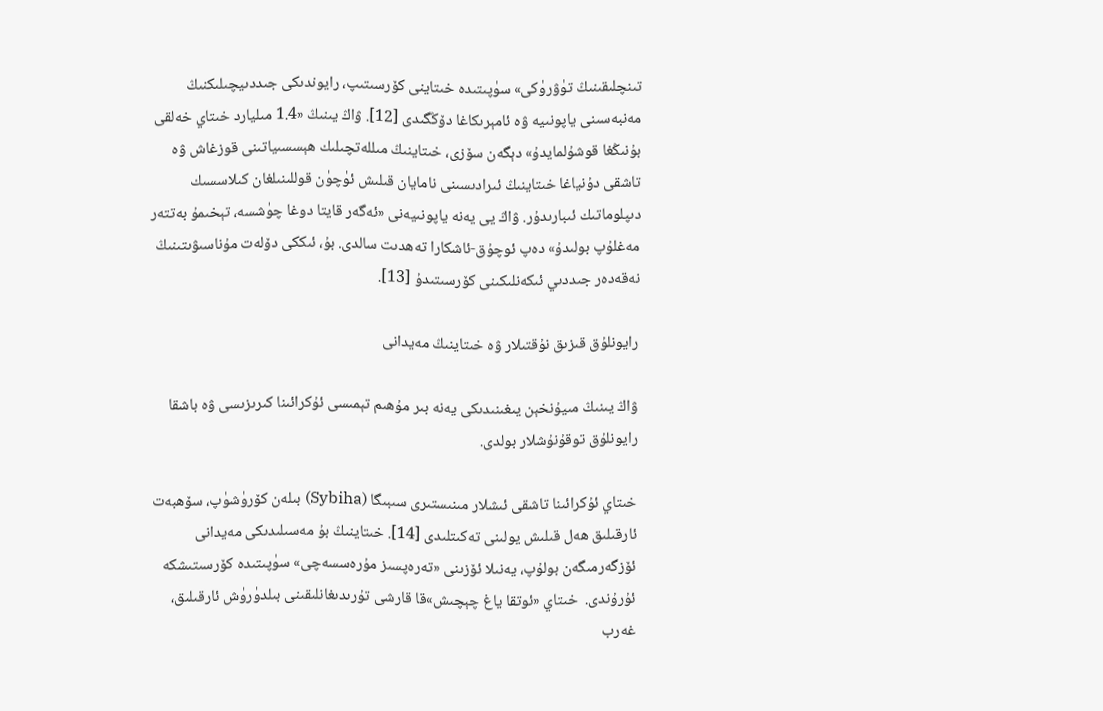تىنچلىقىنىڭ تۈۋرۈكى» سۈپىتىدە خىتاينى كۆرسىتىپ، رايوندىكى جىددىيچىلىكنىڭ مەنبەسىنى ياپونىيە ۋە ئامېرىكاغا دۆڭگىدى [12]. ۋاڭ يىنىڭ «1.4 مىليارد خىتاي خەلقى بۇنىڭغا قوشۇلمايدۇ» دېگەن سۆزى، خىتاينىڭ مىللەتچىلىك ھېسسىياتىنى قوزغاش ۋە تاشقى دۇنياغا خىتاينىڭ ئىرادىسىنى نامايان قىلىش ئۈچۈن قوللىنىلغان كىلاسسىك دىپلوماتىك ئىبارىدۇر. ۋاڭ يى يەنە ياپونىيەنى «ئەگەر قايتا دوغا چۈشسە، تېخىمۇ بەتتەر مەغلۇپ بولىدۇ» دەپ ئوچۇق-ئاشكارا تەھدىت سالدى. بۇ، ئىككى دۆلەت مۇناسىۋىتىنىڭ نەقەدەر جىددىي ئىكەنلىكىنى كۆرسىتىدۇ [13].

رايونلۇق قىزىق نۇقتىلار ۋە خىتاينىڭ مەيدانى

ۋاڭ يىنىڭ مىيۇنخېن يىغىنىدىكى يەنە بىر مۇھىم تېمىسى ئۇكرائىنا كىرىزىسى ۋە باشقا رايونلۇق توقۇنۇشلار بولدى.

خىتاي ئۇكرائىنا تاشقى ئىشلار مىنىستىرى سىبىگا (Sybiha) بىلەن كۆرۈشۈپ، سۆھبەت ئارقىلىق ھەل قىلىش يولىنى تەكىتلىدى [14]. خىتاينىڭ بۇ مەسىلىدىكى مەيدانى ئۆزگەرمىگەن بولۇپ، يەنىلا ئۆزىنى «تەرەپسىز مۇرەسسەچى» سۈپىتىدە كۆرسىتىشكە ئۇرۇندى.  خىتاي «ئوتقا ياغ چېچىش»قا قارشى تۇرىدىغانلىقىنى بىلدۈرۈش ئارقىلىق، غەرب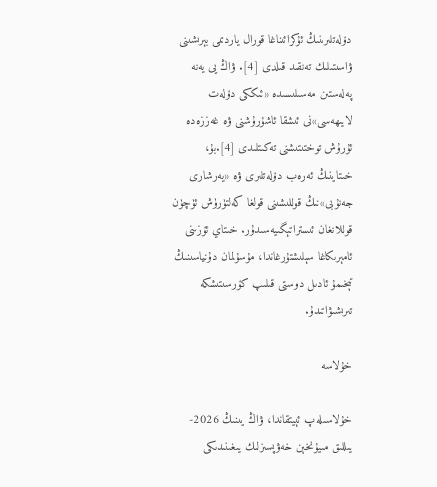دۆلەتلىرىنىڭ ئۇكرائىناغا قورال ياردىمى بېرىشىنى ۋاسىتىلىك تەنقىد قىلدى [4]. ۋاڭ يى يەنە پەلەستىن مەسىلىسىدە «ئىككى دۆلەت لايىھەسى»نى ئىشقا ئاشۇرۇشنى ۋە غەززەدە ئۇرۇش توختىتىشنى تەكىتلىدى [4].بۇ، خىتاينىڭ ئەرەب دۆلەتلىرى ۋە «يەرشارى جەنۇبى»نىڭ قوللىشىنى قولغا كەلتۈرۈش ئۈچۈن قوللانغان ئىستراتېگىيەسىدۇر. خىتاي ئۆزىنى ئامېرىكاغا سېلىشتۇرغاندا، مۇسۇلمان دۇنياسىنىڭ تېخىمۇ ئادىل دوستى قىلىپ كۆرسىتىشكە تىرىشىۋاتىدۇ.

خۇلاسە

خۇلاسىلەپ ئېيتقاندا، ۋاڭ يىنىڭ 2026-يىللىق مىيۇنخېن خەۋپسىزلىك يىغىنىدىكى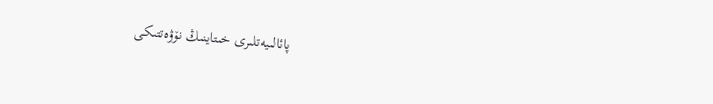پائالىيەتلىرى خىتاينىڭ نۆۋەتتىكى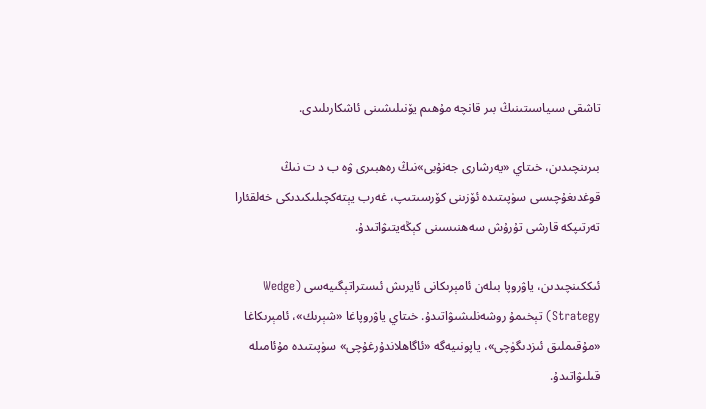تاشقى سىياسىتىنىڭ بىر قانچە مۇھىم يۆنىلىشىنى ئاشكارىلىدى.

بىرىنچىدىن، خىتاي «يەرشارى جەنۇبى»نىڭ رەھبىرى ۋە ب د ت نىڭ قوغدىغۇچىسى سۈپىتىدە ئۆزىنى كۆرسىتىپ، غەرب يېتەكچىلىكىدىكى خەلقئارا تەرتىپكە قارشى تۇرۇش سەھنىسىنى كېڭەيتىۋاتىدۇ.

ئىككىنچىدىن، ياۋروپا بىلەن ئامېرىكانى ئايرىش ئىستراتېگىيەسى (Wedge Strategy) تېخىمۇ روشەنلىشىۋاتىدۇ. خىتاي ياۋروپاغا «شېرىك»، ئامېرىكاغا «مۇقىملىق ئىزدىگۈچى»، ياپونىيەگە «ئاگاھلاندۇرغۇچى» سۈپىتىدە مۇئامىلە قىلىۋاتىدۇ.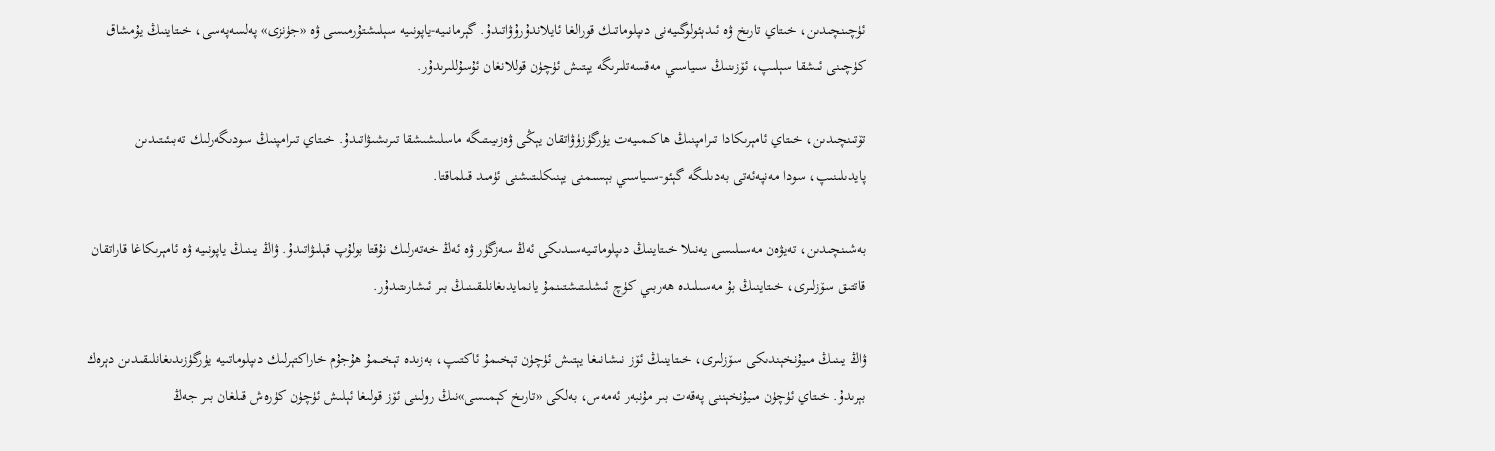ئۈچىنچىدىن، خىتاي تارىخ ۋە ئىدېئولوگىيەنى دىپلوماتىك قورالغا ئايلاندۇرۇۋاتىدۇ. گېرمانىيە-ياپونىيە سېلىشتۇرمىسى ۋە «جۈنزى» پەلسەپەسى، خىتاينىڭ يۇمشاق كۈچىنى ئىشقا سېلىپ، ئۆزىنىڭ سىياسىي مەقسەتلىرىگە يېتىش ئۈچۈن قوللانغان ئۇسۇللىرىدۇر.

تۆتىنچىدىن، خىتاي ئامېرىكادا تىرامپنىڭ ھاكىمىيەت يۈرگۈزۈۋاتقان يېڭى ۋەزىيىتىگە ماسلىشىشقا تىرىشىۋاتىدۇ. خىتاي تىرامپنىڭ سودىگەرلىك تەبىئىتىدىن پايدىلىنىپ، سودا مەنپەئەتى بەدىلىگە گېئو-سىياسىي بېسىمنى يېنىكلىتىشنى ئۈمىد قىلماقتا.

بەشىنچىدىن، تەيۋەن مەسىلىسى يەنىلا خىتاينىڭ دىپلوماتىيەسىدىكى ئەڭ سەزگۈر ۋە ئەڭ خەتەرلىك نۇقتا بولۇپ قېلىۋاتىدۇ. ۋاڭ يىنىڭ ياپونىيە ۋە ئامېرىكاغا قاراتقان قاتتىق سۆزلىرى، خىتاينىڭ بۇ مەسىلىدە ھەربىي كۈچ ئىشلىتىشتىنمۇ يانمايدىغانلىقىنىڭ بىر ئىشارىتىدۇر.

ۋاڭ يىنىڭ مىيۇنخېندىكى سۆزلىرى، خىتاينىڭ ئۆز نىشانىغا يېتىش ئۈچۈن تېخىمۇ ئاكتىپ، بەزىدە تېخىمۇ ھۇجۇم خاراكتېرلىك دىپلوماتىيە يۈرگۈزىدىغانلىقىدىن دېرەك بېرىدۇ. خىتاي ئۈچۈن مىيۇنخېننى پەقەت بىر مۇنبەر ئەمەس، بەلكى «تارىخ كېمىسى»نىڭ رولىنى ئۆز قولىغا ئېلىش ئۈچۈن كۈرەش قىلغان بىر جەڭ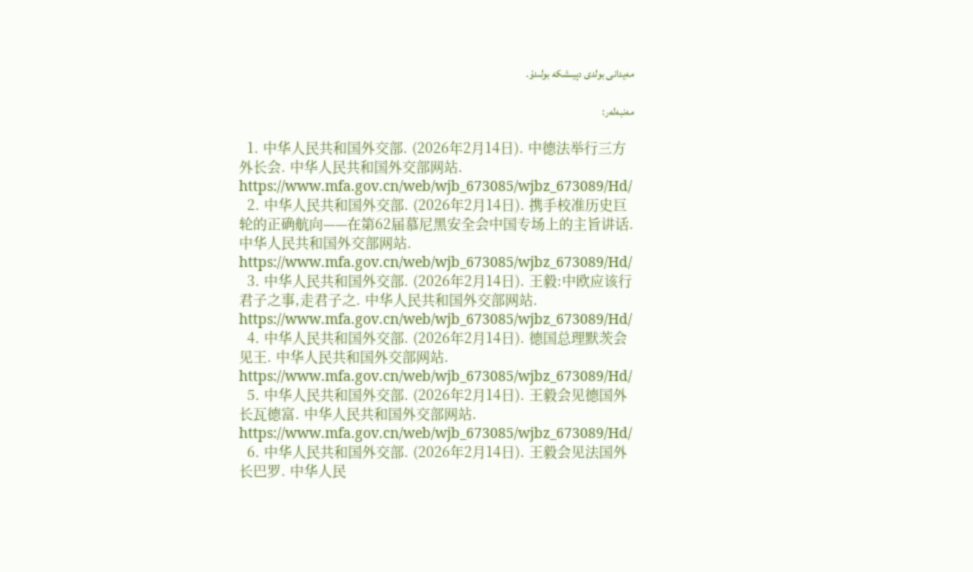مەيدانى بولدى دېيىشكە بولىدۇ.

مەنبەلەر:

  1. 中华人民共和国外交部. (2026年2月14日). 中德法举行三方外长会. 中华人民共和国外交部网站. https://www.mfa.gov.cn/web/wjb_673085/wjbz_673089/Hd/
  2. 中华人民共和国外交部. (2026年2月14日). 携手校准历史巨轮的正确航向——在第62届慕尼黑安全会中国专场上的主旨讲话. 中华人民共和国外交部网站. https://www.mfa.gov.cn/web/wjb_673085/wjbz_673089/Hd/
  3. 中华人民共和国外交部. (2026年2月14日). 王毅:中欧应该行君子之事,走君子之. 中华人民共和国外交部网站. https://www.mfa.gov.cn/web/wjb_673085/wjbz_673089/Hd/
  4. 中华人民共和国外交部. (2026年2月14日). 德国总理默茨会见王. 中华人民共和国外交部网站. https://www.mfa.gov.cn/web/wjb_673085/wjbz_673089/Hd/
  5. 中华人民共和国外交部. (2026年2月14日). 王毅会见德国外长瓦德富. 中华人民共和国外交部网站. https://www.mfa.gov.cn/web/wjb_673085/wjbz_673089/Hd/
  6. 中华人民共和国外交部. (2026年2月14日). 王毅会见法国外长巴罗. 中华人民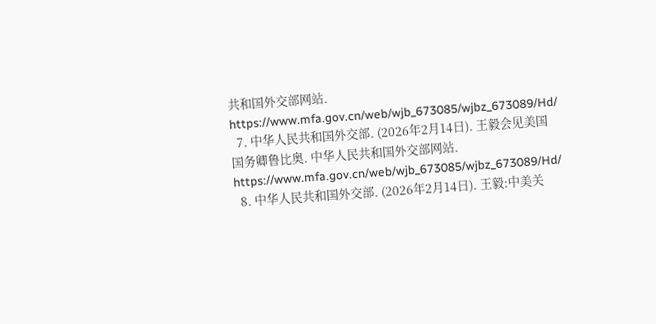共和国外交部网站. https://www.mfa.gov.cn/web/wjb_673085/wjbz_673089/Hd/
  7. 中华人民共和国外交部. (2026年2月14日). 王毅会见美国国务卿鲁比奥. 中华人民共和国外交部网站. https://www.mfa.gov.cn/web/wjb_673085/wjbz_673089/Hd/
  8. 中华人民共和国外交部. (2026年2月14日). 王毅:中美关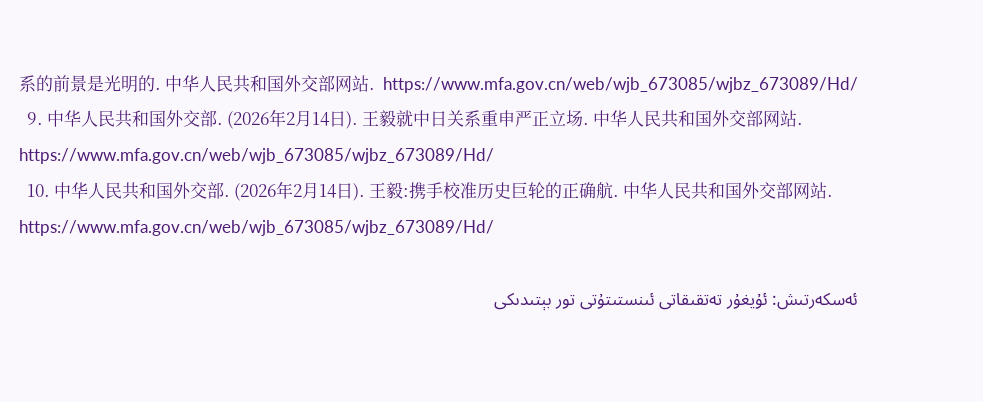系的前景是光明的. 中华人民共和国外交部网站.  https://www.mfa.gov.cn/web/wjb_673085/wjbz_673089/Hd/
  9. 中华人民共和国外交部. (2026年2月14日). 王毅就中日关系重申严正立场. 中华人民共和国外交部网站. https://www.mfa.gov.cn/web/wjb_673085/wjbz_673089/Hd/
  10. 中华人民共和国外交部. (2026年2月14日). 王毅:携手校准历史巨轮的正确航. 中华人民共和国外交部网站. https://www.mfa.gov.cn/web/wjb_673085/wjbz_673089/Hd/

ئەسكەرتىش: ئۇيغۇر تەتقىقاتى ئىنستىتۇتى تور بېتىدىكى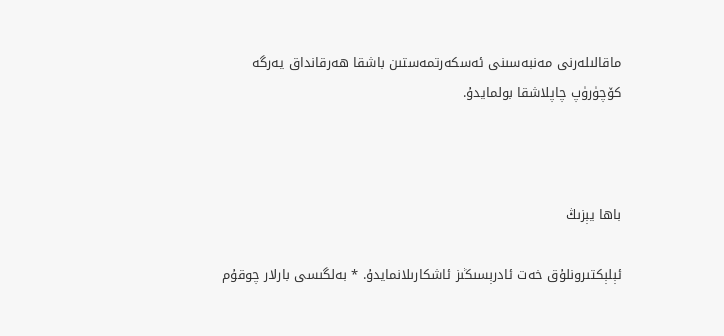ماقالىلەرنى مەنبەسىنى ئەسكەرتمەستىن باشقا ھەرقانداق يەرگە كۆچۈرۈپ چاپلاشقا بولمايدۇ.



باھا يېزىڭ

ئېلېكتىرونلۇق خەت ئادرېسىڭىز ئاشكارىلانمايدۇ. * بەلگىسى بارلار چوقۇم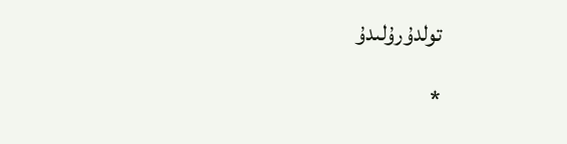تولدۇرۇلىدۇ

*